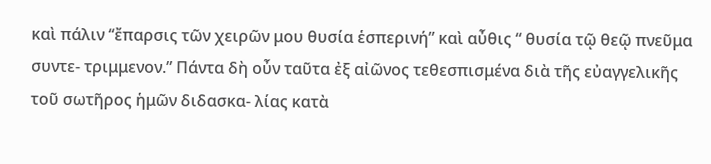καὶ πάλιν ‘‘ἔπαρσις τῶν χειρῶν μου θυσία ἑσπερινή” καὶ αὖθις “ θυσία τῷ θεῷ πνεῦμα συντε- τριμμενον.” Πάντα δὴ οὖν ταῦτα ἐξ αἰῶνος τεθεσπισμένα διὰ τῆς εὐαγγελικῆς τοῦ σωτῆρος ἡμῶν διδασκα- λίας κατὰ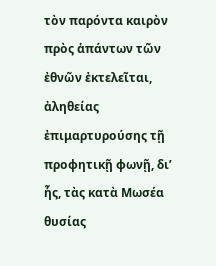τὸν παρόντα καιρὸν πρὸς ἁπάντων τῶν ἐθνῶν ἐκτελεῖται, ἀληθείας ἐπιμαρτυρούσης τῇ προφητικῇ φωνῇ, δι’ ἧς, τὰς κατὰ Μωσέα θυσίας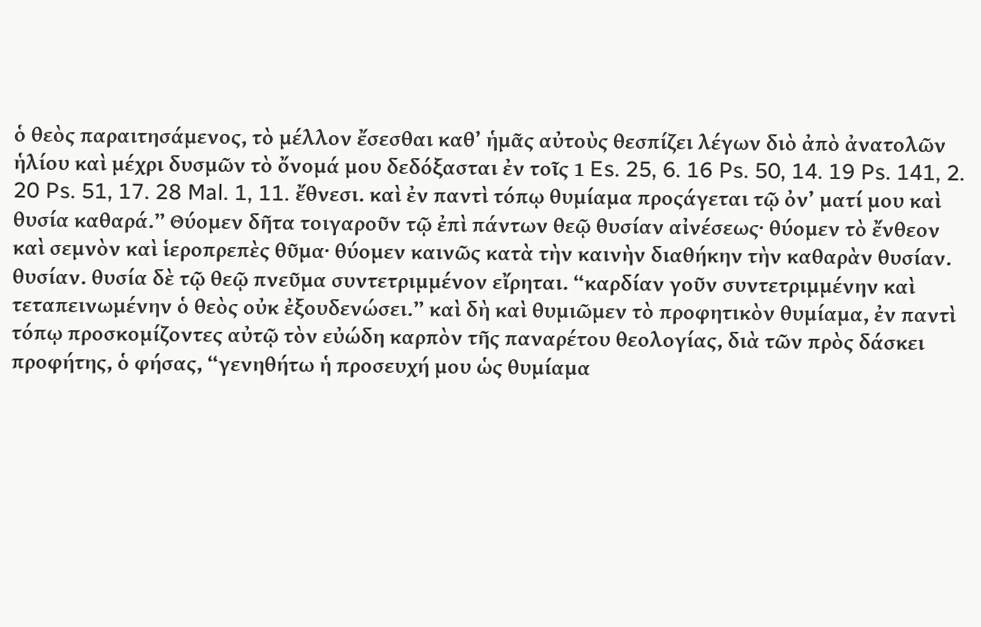ὁ θεὸς παραιτησάμενος, τὸ μέλλον ἔσεσθαι καθ’ ἡμᾶς αὐτοὺς θεσπίζει λέγων διὸ ἀπὸ ἀνατολῶν ἡλίου καὶ μέχρι δυσμῶν τὸ ὄνομά μου δεδόξασται ἐν τοῖς 1 Es. 25, 6. 16 Ps. 50, 14. 19 Ps. 141, 2. 20 Ps. 51, 17. 28 Mal. 1, 11. ἔθνεσι. καὶ ἐν παντὶ τόπῳ θυμίαμα προςάγεται τῷ ὀν’ ματί μου καὶ θυσία καθαρά.” Θύομεν δῆτα τοιγαροῦν τῷ ἐπὶ πάντων θεῷ θυσίαν αἰνέσεως· θύομεν τὸ ἔνθεον καὶ σεμνὸν καὶ ἱεροπρεπὲς θῦμα· θύομεν καινῶς κατὰ τὴν καινὴν διαθήκην τὴν καθαρὰν θυσίαν. θυσίαν. θυσία δὲ τῷ θεῷ πνεῦμα συντετριμμένον εἴρηται. “καρδίαν γοῦν συντετριμμένην καὶ τεταπεινωμένην ὁ θεὸς οὐκ ἐξουδενώσει.” καὶ δὴ καὶ θυμιῶμεν τὸ προφητικὸν θυμίαμα, ἐν παντὶ τόπῳ προσκομίζοντες αὐτῷ τὸν εὐώδη καρπὸν τῆς παναρέτου θεολογίας, διὰ τῶν πρὸς δάσκει προφήτης, ὁ φήσας, “γενηθήτω ἡ προσευχή μου ὡς θυμίαμα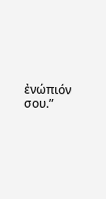ἐνώπιόν σου.”